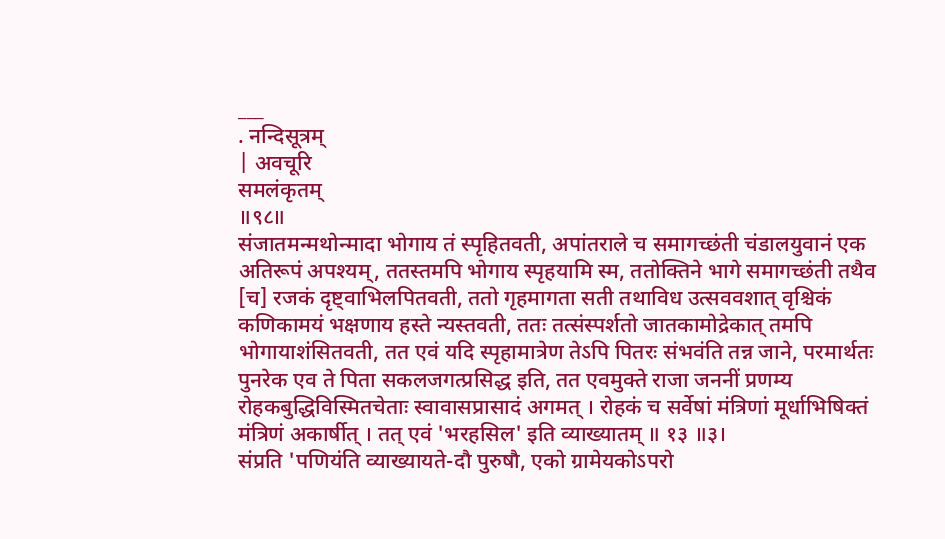___
. नन्दिसूत्रम्
| अवचूरि
समलंकृतम्
॥९८॥
संजातमन्मथोन्मादा भोगाय तं स्पृहितवती, अपांतराले च समागच्छंती चंडालयुवानं एक अतिरूपं अपश्यम्, ततस्तमपि भोगाय स्पृहयामि स्म, ततोक्तिने भागे समागच्छंती तथैव [च] रजकं दृष्ट्वाभिलपितवती, ततो गृहमागता सती तथाविध उत्सववशात् वृश्चिकं कणिकामयं भक्षणाय हस्ते न्यस्तवती, ततः तत्संस्पर्शतो जातकामोद्रेकात् तमपि भोगायाशंसितवती, तत एवं यदि स्पृहामात्रेण तेऽपि पितरः संभवंति तन्न जाने, परमार्थतः पुनरेक एव ते पिता सकलजगत्प्रसिद्ध इति, तत एवमुक्ते राजा जननीं प्रणम्य रोहकबुद्धिविस्मितचेताः स्वावासप्रासादं अगमत् । रोहकं च सर्वेषां मंत्रिणां मूर्धाभिषिक्तं मंत्रिणं अकार्षीत् । तत् एवं 'भरहसिल' इति व्याख्यातम् ॥ १३ ॥३।
संप्रति 'पणियंति व्याख्यायते-दौ पुरुषौ, एको ग्रामेयकोऽपरो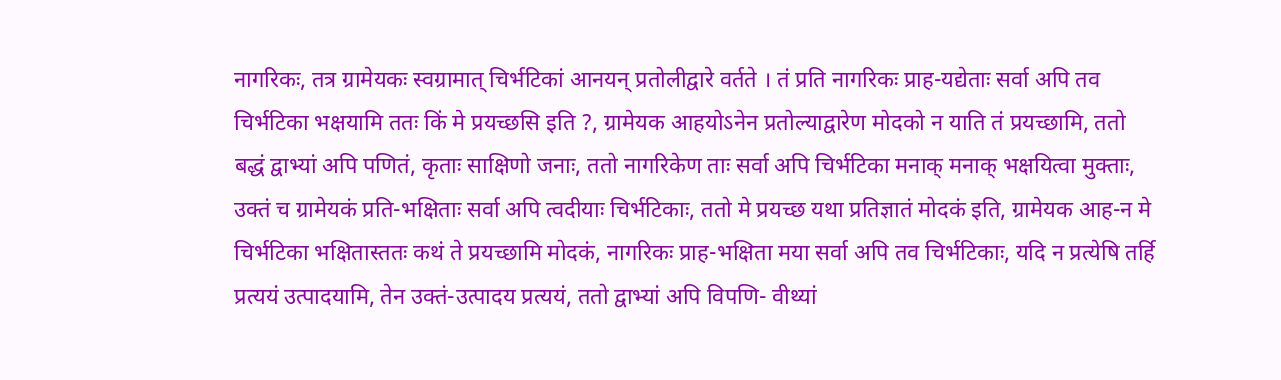नागरिकः, तत्र ग्रामेयकः स्वग्रामात् चिर्भटिकां आनयन् प्रतोलीद्वारे वर्तते । तं प्रति नागरिकः प्राह-यद्येताः सर्वा अपि तव चिर्भटिका भक्षयामि ततः किं मे प्रयच्छसि इति ?, ग्रामेयक आहयोऽनेन प्रतोल्याद्वारेण मोदको न याति तं प्रयच्छामि, ततो बद्धं द्वाभ्यां अपि पणितं, कृताः साक्षिणो जनाः, ततो नागरिकेण ताः सर्वा अपि चिर्भटिका मनाक् मनाक् भक्षयित्वा मुक्ताः, उक्तं च ग्रामेयकं प्रति-भक्षिताः सर्वा अपि त्वदीयाः चिर्भटिकाः, ततो मे प्रयच्छ यथा प्रतिज्ञातं मोदकं इति, ग्रामेयक आह-न मे चिर्भटिका भक्षितास्ततः कथं ते प्रयच्छामि मोदकं, नागरिकः प्राह-भक्षिता मया सर्वा अपि तव चिर्भटिकाः, यदि न प्रत्येषि तर्हि प्रत्ययं उत्पादयामि, तेन उक्तं-उत्पादय प्रत्ययं, ततो द्वाभ्यां अपि विपणि- वीथ्यां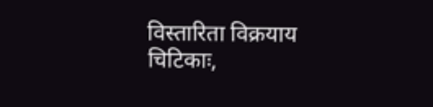विस्तारिता विक्रयाय चिटिकाः,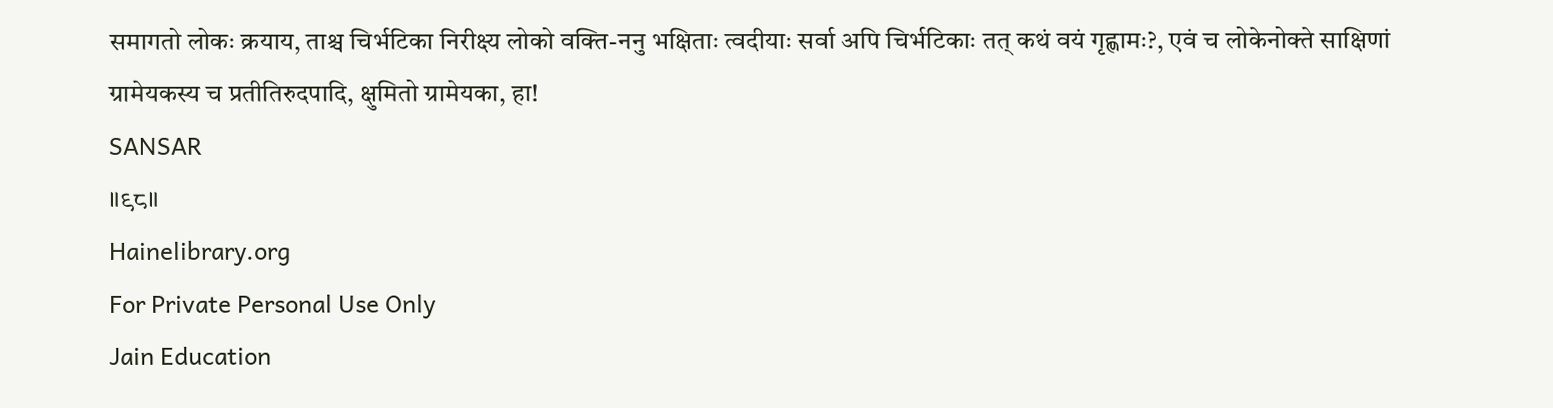समागतो लोकः क्रयाय, ताश्च चिर्भटिका निरीक्ष्य लोको वक्ति-ननु भक्षिताः त्वदीयाः सर्वा अपि चिर्भटिकाः तत् कथं वयं गृह्णामः?, एवं च लोकेनोक्ते साक्षिणां ग्रामेयकस्य च प्रतीतिरुदपादि, क्षुमितो ग्रामेयका, हा!
SANSAR
॥९८॥
Hainelibrary.org
For Private Personal Use Only
Jain Education